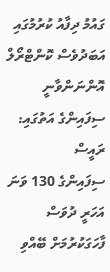ގައުމު ދިފާއު ކުރުމުގައި އަބަދުވެސް ކޮންޓްރޯލް އޮންނަންވާނީ ސިފައިންގެ އަތުގައި: ރައީސް
ސިފައިންގެ 130 ވަނަ އަހަރީ ދުވަސް ފާހަގަކުރުމަށް ބޭއްވި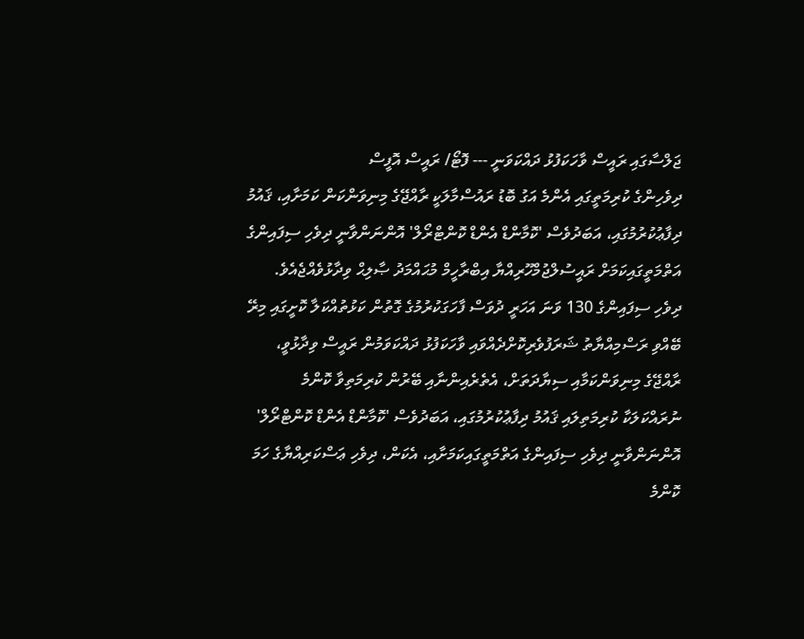ޖަލްސާގައި ރައީސް ވާހަކަފުޅު ދައްކަވަނީ --- ފޮޓޯ/ ރައީސް އޮފީސް
ދިވެހިންގެ ކުރިމަތީގައި އެންމެ އަގު ބޮޑު ރައުސްމާލަކީ ރާއްޖޭގެ މިނިވަންކަން ކަމަށާއި، ޤައުމު ދިފާޢުކުރުމުގައި، އަބަދުވެސް 'ކޮމާންޑް އެންޑް ކޮންޓްރޯލް' އޮންނަންވާނީ ދިވެހި ސިފައިންގެ އަތްމަތީގައިކަމަށް ރައީސުލްޖުމްހޫރިއްޔާ އިބްރާހީމް މުޙައްމަދު ޞާލިޙް ވިދާޅުވެއްޖެއެވެ.
ދިވެހި ސިފައިންގެ 130 ވަނަ އަހަރީ ދުވަސް ފާހަގަކުރުމުގެ ގޮތުން ކަޅުތުއްކަލާ ކޮށީގައި މިރޭ ބޭއްވި ރަސްމިއްޔާތު ޝަރަފުވެރިކޮށްދެއްވައި ވާހަކަފުޅު ދައްކަވަމުން ރައީސް ވިދާޅުވީ، ރާއްޖޭގެ މިނިވަންކަމާއި ސިޔާދަތަށް، އެތެރެއިންނާއި ބޭރުން ކުރިމަތިވާ ކޮންމެ ނުރައްކަލަކާ ކުރިމަތިލައި ޤައުމު ދިފާޢުކުރުމުގައި، އަބަދުވެސް 'ކޮމާންޑް އެންޑް ކޮންޓްރޯލް' އޮންނަންވާނީ ދިވެހި ސިފައިންގެ އަތްމަތީގައިކަމަށާއި، އެކަން، ދިވެހި ޢަސްކަރިއްޔާގެ ހަމަ ކޮންމެ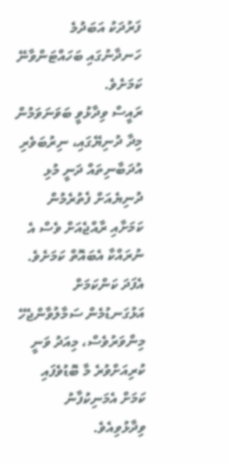ފަރުދަކު އަބަދުމެ ހަނދާނުގައި ބަހައްޓަންވާނޭ ކަމަށެވެ.
ރައީސް ވިދާޅުވީ ބަވަނަވަމުން މިދާ ދުނިޔޭގައި، ނިރުބަވެރި އުދަބާނިތައް ދަނީ މުޅި ދުނިޔެއަށް ފެތުރެމުން ކަމަށާއި ރާއްޖެއަށް ވެސް އެ ނުރައްކާ އެބައޮތް ކަމަށެވެ. އެފަދަ ކަންކަމަށް އަޅުގަނޑުމެން ސަމާލުވާންޖެހޭ މިންވަރުވެސް، މިއަދު ވަނީ ކުރިއަށްވުރެ މާ ބޮޑުވެފައި ކަމަށް އެމަނިކުފާނު ވިދާޅުވިއެވެ.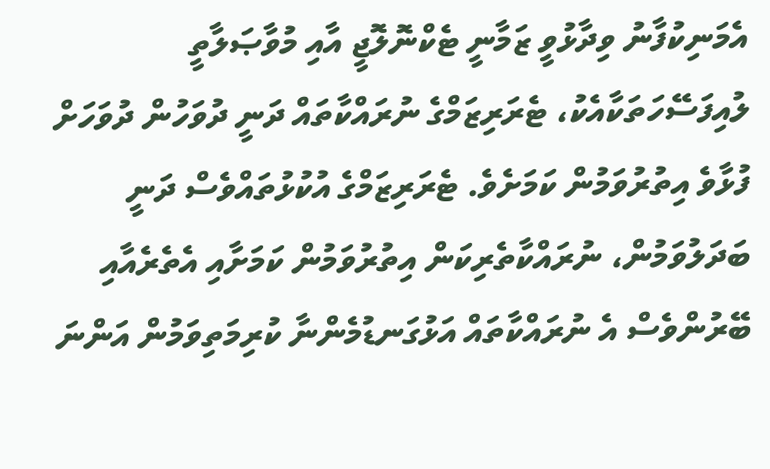އެމަނިކުފާނު ވިދާޅުވީ ޒަމާނީ ޓެކްނޮލޮޖީ އާއި މުވާޞަލާތީ ލުއިފަސޭހަތަކާއެކު، ޓެރަރިޒަމްގެ ނުރައްކާތައް ދަނީ ދުވަހުން ދުވަހަށް ފުޅާވެ އިތުރުވަމުން ކަމަށެވެ. ޓެރަރިޒަމްގެ އުކުޅުތައްވެސް ދަނީ ބަދަލުވަމުން، ނުރައްކާތެރިކަން އިތުރުވަމުން ކަމަށާއި އެތެރެއާއި ބޭރުންވެސް އެ ނުރައްކާތައް އަޅުގަނޑުމެންނާ ކުރިމަތިވަމުން އަންނަ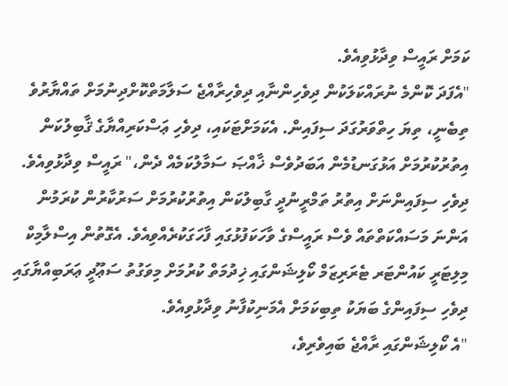ކަމަށް ރައީސް ވިދާޅުވިއެވެ.
"އެފަދަ ކޮންމެ ނުރައްކަލަކުން ދިވެހިންނާއި ދިވެހިރާއްޖެ ސަލާމަތްކޮށްދިނުމަށް ތައްޔާރުވެ ތިބެނީ، ތިޔަ ހިތްވަރުގަދަ ސިފައިން. އެކަމަށްޓަކައި، ދިވެހި ޢަސްކަރިއްޔާގެ ޤާބިލުކަން އިތުރުކުރުމަށް އަޅުގަނޑުމެން އަބަދުވެސް ޚާއްޞަ ސަމާލުކަމެއް ދެން،" ރައީސް ވިދާޅުވިއެވެ.
ދިވެހި ސިފައިންނަށް އިތުރު ތަމްރީނުދީ ގާބިލުކަން އިތުރުކުރުމަށް ސަރުކާރުން ކުރަމުން އަންނަ މަސައްކަތްތައް ވެސް ރައީސްގެ ވާހަކަފުޅުގައި ފާހަގަކުރެއްވިއެވެ. އެގޮތުން އިސްލާމިކް މިލިޓަރީ ކައުންޓަރ ޓެރަރިޒަމް ކޯލިޝަންގައި ޚިދުމަތް ކުރުމަށް މިވަގުތު ސަޢޫދީ ޢަރަބިއްޔާގައި ދިވެހި ސިފައިންގެ ބަޔަކު ތިބިކަމަށް އެމަނިކުފާނު ވިދާޅުވިއެވެ.
"އެ ކޯލިޝަންގައި ރާއްޖެ ބައިވެރިވެ،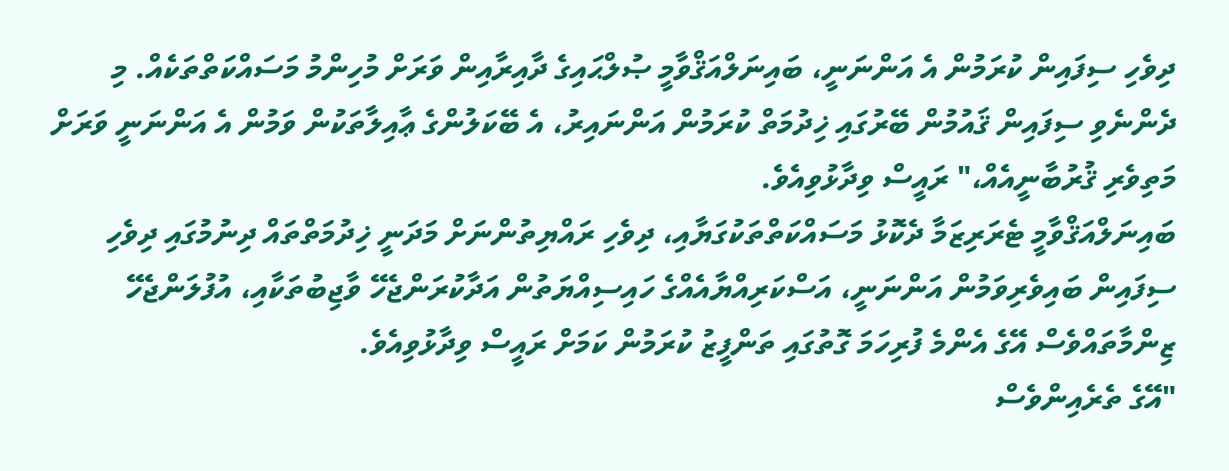ދިވެހި ސިފައިން ކުރަމުން އެ އަންނަނީ، ބައިނަލްއަޤްވާމީ ޞުލްޙައިގެ ދާއިރާއިން ވަރަށް މުހިންމު މަސައްކަތްތަކެއް. މި ދެންނެވި ސިފައިން ޤައުމުން ބޭރުގައި ޚިދުމަތް ކުރަމުން އަންނައިރު، އެ ބޭކަލުންގެ ޢާއިލާތަކުން ވަމުން އެ އަންނަނީ ވަރަށް މަތިވެރި ޤުރުބާނީއެއް،" ރައީސް ވިދާޅުވިއެވެ.
ބައިނަލްއަޤްވާމީ ޓެރަރިޒަމާ ދެކޮޅު މަސައްކަތްތަކުގަޔާއި، ދިވެހި ރައްޔިތުންނަށް މަދަނީ ޚިދުމަތްތައް ދިނުމުގައި ދިވެހި ސިފައިން ބައިވެރިވަމުން އަންނަނީ، އަސްކަރިއްޔާއެއްގެ ހައިސިއްޔަތުން އަދާކުރަންޖެހޭ ވާޖިބުތަކާއި، އުފުލަންޖެހޭ ޒިންމާތައްވެސް އޭގެ އެންމެ ފުރިހަމަ ގޮތުގައި ތަންފީޒު ކުރަމުން ކަމަށް ރައީސް ވިދާޅުވިއެވެ.
"އޭގެ ތެރެއިންވެސް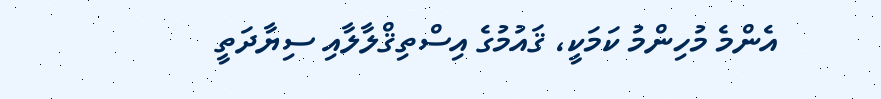އެންމެ މުހިންމު ކަމަކީ، ޤައުމުގެ އިސްތިޤްލާލާއި ސިޔާދަތީ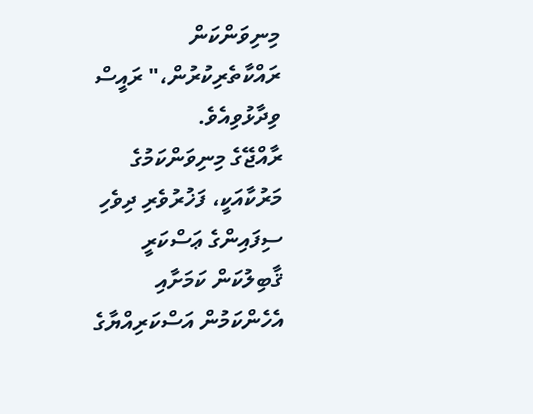މިނިވަންކަން ރައްކާތެރިކުރުން،" ރައީސް ވިދާޅުވިއެވެ.
ރާއްޖޭގެ މިނިވަންކަމުގެ މަރުކާއަކީ، ފަޚުރުވެރި ދިވެހި ސިފައިންގެ ޢަސްކަރީ ޤާބިލުކަން ކަމަށާއި އެހެންކަމުން އަސްކަރިއްޔާގެ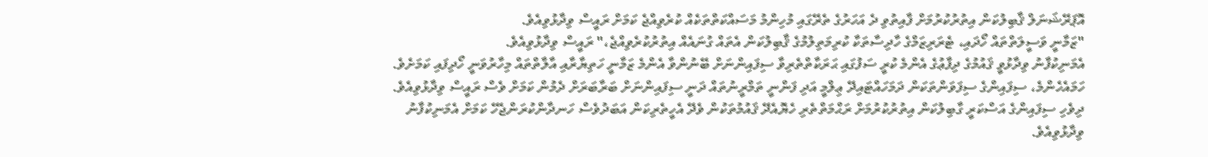އޮޕަރޭޝަނަލް ޤާބިލުކަން އިތުރުކުރުމަށް ފާއިތުވި ދެ އަހަރުގެ ތެރޭގައި މުހިންމު މަސައްކަތްތަކެއް ކުރެވިއްޖެ ކަމަށް ރައީސް ވިދާޅުވިއެވެ.
"ޒަމާނީ ވަސީލަތްތައް ހޯދައި، ޓެރަރިޒަމްގެ ހާދިސާތަކާ ކުރިމަތިލުމުގެ ޤާބިލުކަން އެތައް ގުނައެއް އިތުރުކުރެވިއްޖެ،" ރައީސް ވިދާޅުވިއެވެ.
އެމަނިކުފާނު ވިދާޅުވީ ޤައުމުގެ ދިފާޢުގެ އެންމެ ކުރީ ސަފުގައި ޙަރަކާތްތެރިވާ ސިފައިންނަށް ބޭނުންވާ އެންމެ ޒަމާނީ ހަތިޔާރާއި އާލާތްތައް މިހާރުވަނީ ހޯދިފައި ކަމަށެވެ. ހަމައެހެންމެ، ސިފައިންގެ ސިފަވަންތަކަން ދަމަހައްޓައިދޭ ޢިލްމީ އަދި ފަންނީ ތަމްރީނުތައް ދަނީ ސިފައިންނަށް ބަރާބަރަށް ދެމުން ކަމަށް ވެސް ރައީސް ވިދާޅުވިއެވެ.
ދިވެހި ސިފައިންގެ އަސްކަރީ ގާބިލުކަން އިތުރުކުރުމަށް ރަޙްމަތްތެރި ހެޔޮއެދޭ ޤައުމުތަކުން ވެދޭ އެހީތެރިކަން އަބަދުވެސް ހަނދާންކުރަންޖެހޭ ކަމަށް އެމަނިކުފާނު ވިދާޅުވިއެވެ.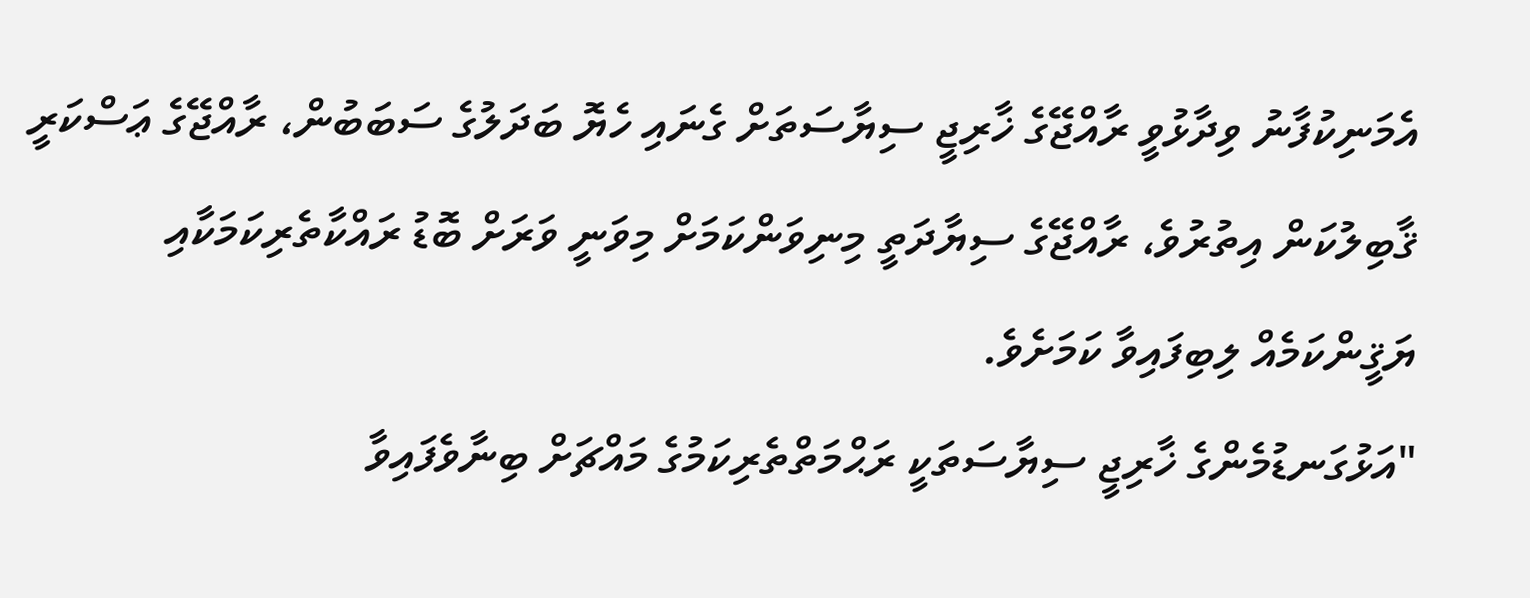އެމަނިކުފާނު ވިދާޅުވީ ރާއްޖޭގެ ޚާރިޖީ ސިޔާސަތަށް ގެނައި ހެޔޮ ބަދަލުގެ ސަބަބުން، ރާއްޖޭގެ ޢަސްކަރީ ޤާބިލުކަން އިތުރުވެ، ރާއްޖޭގެ ސިޔާދަތީ މިނިވަންކަމަށް މިވަނީ ވަރަށް ބޮޑު ރައްކާތެރިކަމަކާއި ޔަޤީންކަމެއް ލިބިފައިވާ ކަމަށެވެ.
"އަޅުގަނޑުމެންގެ ޚާރިޖީ ސިޔާސަތަކީ ރަޙްމަތްތެރިކަމުގެ މައްޗަށް ބިނާވެފައިވާ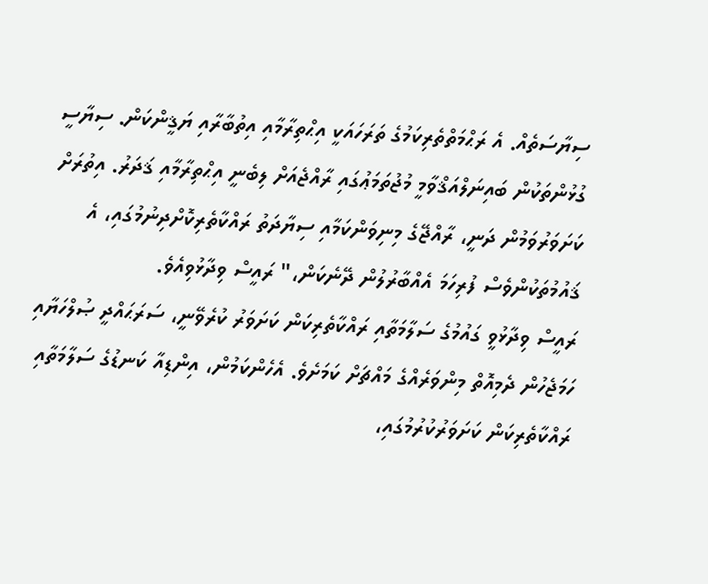ސިޔާސަތެއް. އެ ރަޙްމަތްތެރިކަމުގެ ތަރަހައަކީ އިޙްތިރާމާއި އިތުބާރާއި ޔަޤީންކަން. ސިޔާސީ ގުޅުންތަކުން ބައިނަލްއަޤްވާމީ މުޖުތަމަޢުގައި ރާއްޖެއަށް ލިބެނީ އިޙްތިރާމާއި ޤަދަރު. އިތުރަށް ކަށަވަރުވަމުން ދަނީ، ރާއްޖޭގެ މިނިވަންކަމާއި ސިޔާދަތު ރައްކާތެރިކޮށްދިނުމުގައި، އެ ޤައުމުތަކުންވެސް ފުރިހަމަ އެއްބާރުލުން ދޭނެކަން،" ރައީސް ވިދާޅުވިއެވެ.
ރައީސް ވިދާޅުވީ ގައުމުގެ ސަލާމަތާއި ރައްކާތެރިކަން ކަށަވަރު ކުރެވޭނީ، ސަރަޙައްދީ ޞުލްހަޔާއި ހަމަޖެހުން ދެމިއޮތް މިންވަރެއްގެ މައްޗަށް ކަމަށެވެ. އެހެންކަމުން، އިންޑިއާ ކަނޑުގެ ސަލާމަތާއި ރައްކާތެރިކަން ކަށަވަރުކުރުމުގައި،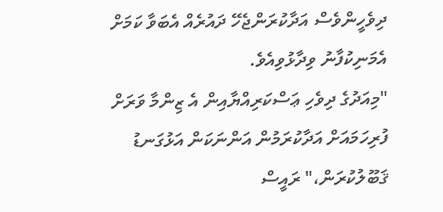ދިވެހީންވެސް އަދާކުރަންޖެހޭ ދައުރެއް އެބަވާ ކަމަށް އެމަނިކުފާނު ވިދާޅުވިއެވެ.
"މިއަދުގެ ދިވެހި ޢަސްކަރިއްޔާއިން އެ ޒިންމާ ވަރަށް ފުރިހަމައަށް އަދާކުރަމުން އަންނަކަން އަޅުގަނޑު ޤަބޫލުކުރަން،" ރައީސް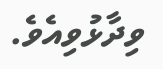ވިދާޅުވިއެވެ.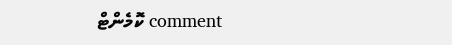comment ކޮމެންޓް